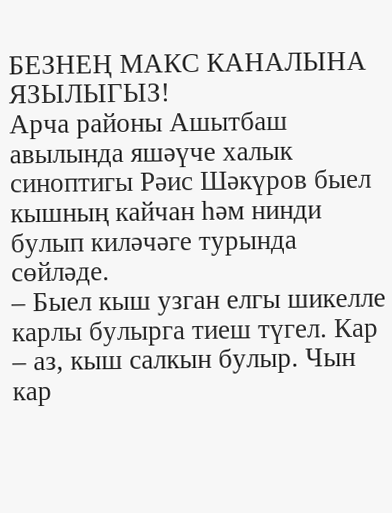БЕЗНЕҢ МАКС КАНАЛЫНА ЯЗЫЛЫГЫЗ!
Арча районы Ашытбаш авылында яшәүче халык синоптигы Рәис Шәкүров быел кышның кайчан һәм нинди булып киләчәге турында сөйләде.
– Быел кыш узган елгы шикелле карлы булырга тиеш түгел. Кар – аз, кыш салкын булыр. Чын кар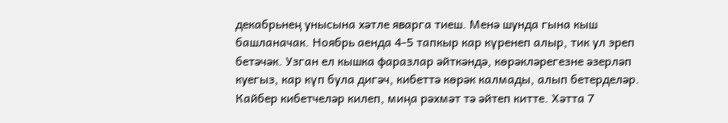декабрьнең унысына хәтле яварга тиеш. Менә шунда гына кыш башланачак. Ноябрь аенда 4-5 тапкыр кар күренеп алыр, тик ул эреп бетәчәк. Узган ел кышка фаразлар әйткәндә, көрәкләрегезне әзерләп куегыз, кар күп була дигәч, кибеттә көрәк калмады, алып бетерделәр. Кайбер кибетчеләр килеп, миңа рәхмәт тә әйтеп китте. Хәтта 7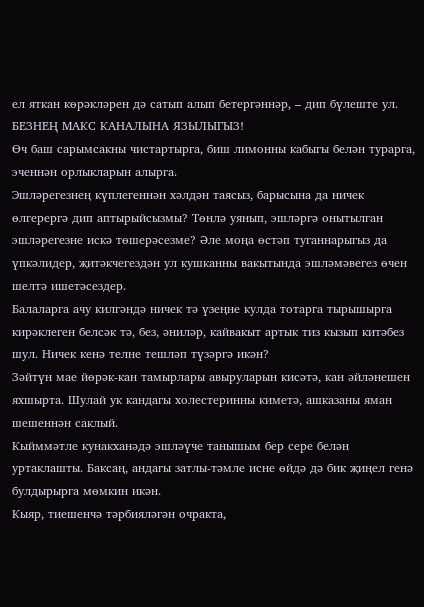ел яткан көрәкләрен дә сатып алып бетергәннәр, – дип бүлеште ул.
БЕЗНЕҢ МАКС КАНАЛЫНА ЯЗЫЛЫГЫЗ!
Өч баш сарымсакны чистартырга, биш лимонны кабыгы белән турарга, эченнән орлыкларын алырга.
Эшләрегезнең күплегеннән хәлдән таясыз, барысына да ничек өлгерергә дип аптырыйсызмы? Төнлә уянып, эшләргә онытылган эшләрегезне искә төшерәсезме? Әле моңа өстәп туганнарыгыз да үпкәлидер, җитәкчегездән ул кушканны вакытында эшләмәвегез өчен шелтә ишетәсездер.
Балаларга ачу килгәндә ничек тә үзеңне кулда тотарга тырышырга кирәклеген белсәк тә, без, әниләр, кайвакыт артык тиз кызып китәбез шул. Ничек кенә телне тешләп түзәргә икән?
Зәйтүн мае йөрәк-кан тамырлары авыруларын кисәтә, кан әйләнешен яхшырта. Шулай ук кандагы холестеринны киметә, ашказаны яман шешеннән саклый.
Кыйммәтле кунакханәдә эшләүче танышым бер сере белән уртаклашты. Баксаң, андагы затлы-тәмле исне өйдә дә бик җиңел генә булдырырга мөмкин икән.
Кыяр, тиешенчә тәрбияләгән очракта,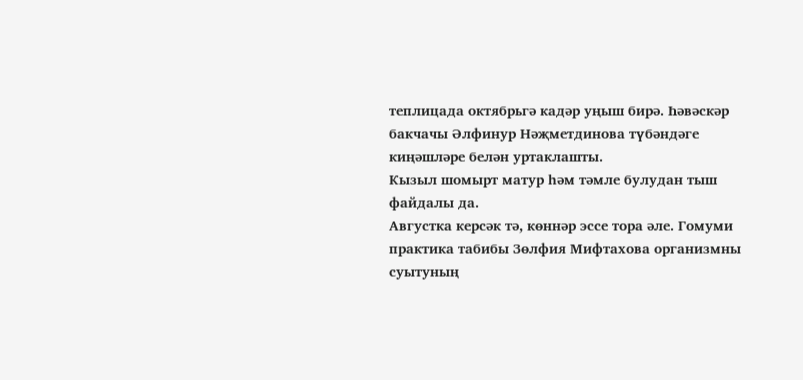теплицада октябрьгә кадәр уңыш бирә. Һәвәскәр бакчачы Әлфинур Нәҗметдинова түбәндәге киңәшләре белән уртаклашты.
Кызыл шомырт матур һәм тәмле булудан тыш файдалы да.
Августка керсәк тә, көннәр эссе тора әле. Гомуми практика табибы Зөлфия Мифтахова организмны суытуның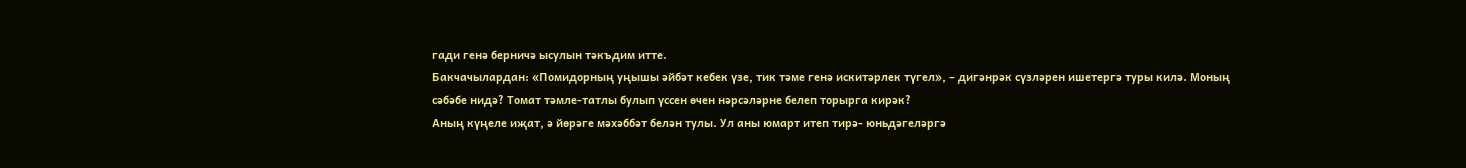гади генә берничә ысулын тәкъдим итте.
Бакчачылардан: «Помидорның уңышы әйбәт кебек үзе, тик тәме генә искитәрлек түгел», – дигәнрәк сүзләрен ишетергә туры килә. Моның сәбәбе нидә? Томат тәмле-татлы булып үссен өчен нәрсәләрне белеп торырга кирәк?
Аның күңеле иҗат, ә йөрәге мәхәббәт белән тулы. Ул аны юмарт итеп тирә- юньдәгеләргә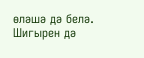өләшә дә белә. Шигырен дә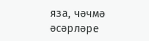яза, чәчмә әсәрләре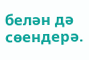белән дә сөендерә.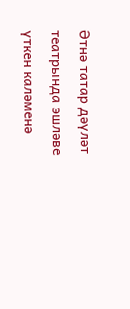Әтнә татар дәүләт театрында эшләве үткен каләменә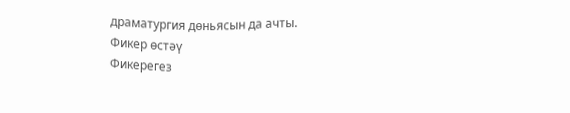драматургия дөньясын да ачты.
Фикер өстәү
Фикерегез